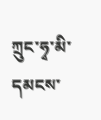ཀྲུང་ཧྭ་མི་དམངས་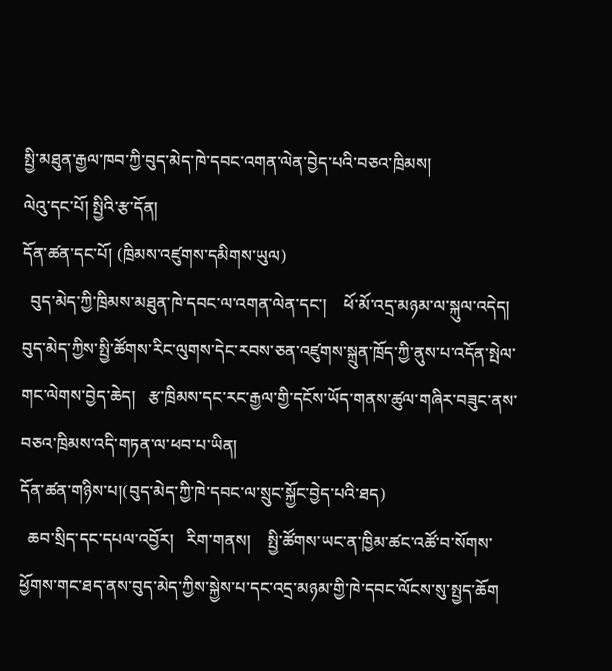སྤྱི་མཐུན་རྒྱལ་ཁབ་ཀྱི་བུད་མེད་ཁེ་དབང་འགན་ལེན་བྱེད་པའི་བཅའ་ཁྲིམས།
ལེའུ་དང་པོ། སྤྱིའི་རྩ་དོན།
དོན་ཚན་དང་པོ། (ཁྲིམས་འཛུགས་དམིགས་ཡུལ)
  བུད་མེད་ཀྱི་ཁྲིམས་མཐུན་ཁེ་དབང་ལ་འགན་ལེན་དང་།    ཕོ་མོ་འདྲ་མཉམ་ལ་སྐུལ་འདེད།    བུད་མེད་ཀྱིས་སྤྱི་ཚོགས་རིང་ལུགས་དེང་རབས་ཅན་འཛུགས་སྐྲུན་ཁྲོད་ཀྱི་ནུས་པ་འདོན་སྤེལ་གང་ལེགས་བྱེད་ཆེད།   རྩ་ཁྲིམས་དང་རང་རྒྱལ་གྱི་དངོས་ཡོད་གནས་ཚུལ་གཞིར་བཟུང་ནས་བཅའ་ཁྲིམས་འདི་གཏན་ལ་ཕབ་པ་ཡིན།
དོན་ཚན་གཉིས་པ།(བུད་མེད་ཀྱི་ཁེ་དབང་ལ་སྲུང་སྐྱོང་བྱེད་པའི་ཐད)
  ཆབ་སྲིད་དང་དཔལ་འབྱོར།   རིག་གནས།    སྤྱི་ཚོགས་ཡང་ན་ཁྱིམ་ཚང་འཚོ་བ་སོགས་ཕྱོགས་གང་ཐད་ནས་བུད་མེད་ཀྱིས་སྐྱེས་པ་དང་འདྲ་མཉམ་གྱི་ཁེ་དབང་ལོངས་སུ་སྤྱད་ཆོག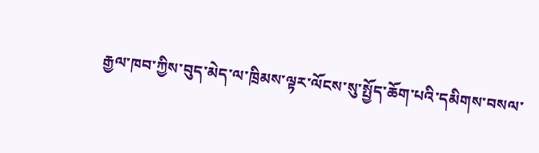རྒྱལ་ཁབ་ཀྱིས་བུད་མེད་ལ་ཁྲིམས་ལྟར་ལོངས་སུ་སྤྱོད་ཆོག་པའི་དམིགས་བསལ་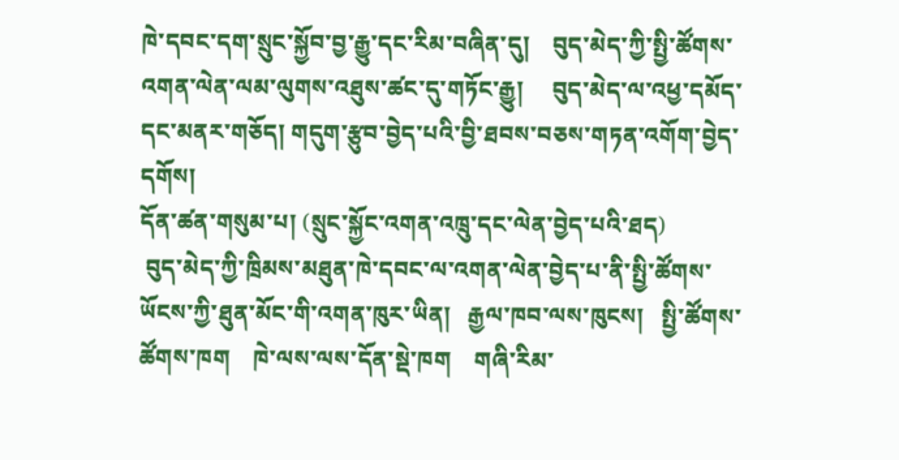ཁེ་དབང་དག་སྲུང་སྐྱོབ་བྱ་རྒྱུ་དང་རིམ་བཞིན་དུ།    བུད་མེད་ཀྱི་སྤྱི་ཚོགས་འགན་ལེན་ལམ་ལུགས་འཐུས་ཚང་དུ་གཏོང་རྒྱུ།     བུད་མེད་ལ་འཕྱ་དམོད་དང་མནར་གཅོད། གདུག་རྩུབ་བྱེད་པའི་བྱི་ཐབས་བཅས་གཏན་འགོག་བྱེད་དགོས།
དོན་ཚན་གསུམ་པ། (སྲུང་སྐྱོང་འགན་འཁྲུ་དང་ལེན་བྱེད་པའི་ཐད)
 བུད་མེད་ཀྱི་ཁྲིམས་མཐུན་ཁེ་དབང་ལ་འགན་ལེན་བྱེད་པ་ནི་སྤྱི་ཚོགས་ཡོངས་ཀྱི་ཐུན་མོང་གི་འགན་ཁུར་ཡིན།   རྒྱལ་ཁབ་ལས་ཁུངས།   སྤྱི་ཚོགས་ཚོགས་ཁག    ཁེ་ལས་ལས་དོན་སྡེ་ཁག    གཞི་རིམ་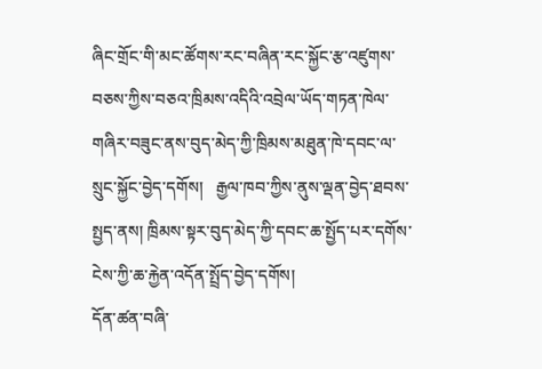ཞིང་གྲོང་གི་མང་ཚོགས་རང་བཞིན་རང་སྐྱོང་རྩ་འཛུགས་བཅས་ཀྱིས་བཅའ་ཁྲིམས་འདིའི་འབྲེལ་ཡོད་གཏན་ཁེལ་གཞིར་བཟུང་ནས་བུད་མེད་ཀྱི་ཁྲིམས་མཐུན་ཁེ་དབང་ལ་སྲུང་སྐྱོང་བྱེད་དགོས།   རྒྱལ་ཁབ་ཀྱིས་ནུས་ལྡན་བྱེད་ཐབས་སྤྱད་ནས། ཁྲིམས་སྟར་བུད་མེད་ཀྱི་དབང་ཆ་སྤྱོད་པར་དགོས་ངེས་ཀྱི་ཆ་རྐྱེན་འདོན་སྤྲོད་བྱེད་དགོས།
དོན་ཚན་བཞི་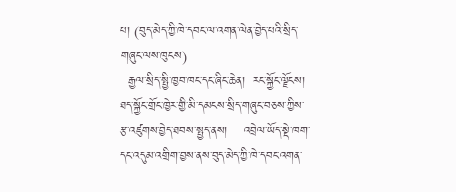པ། (བུད་མེད་ཀྱི་ཁེ་དབང་ལ་འགན་ལེན་བྱེད་པའི་སྲིད་གཞུང་ལས་ཁུངས)
  རྒྱལ་སྲིད་སྤྱི་ཁྱབ་ཁང་དང་ཞིང་ཆེན།  རང་སྐྱོང་ལྗོངས།   ཐད་སྐྱོང་གྲོང་ཁྱེར་གྱི་མི་དམངས་སྲིད་གཞུང་བཅས་ཀྱིས་རྩ་འཛུགས་བྱེད་ཐབས་སྤྱད་ནས།    འབྲེལ་ཡོད་སྡེ་ཁག་དང་འདུམ་འགྲིག་བྱས་ནས་བུད་མེད་ཀྱི་ཁེ་དབང་འགན་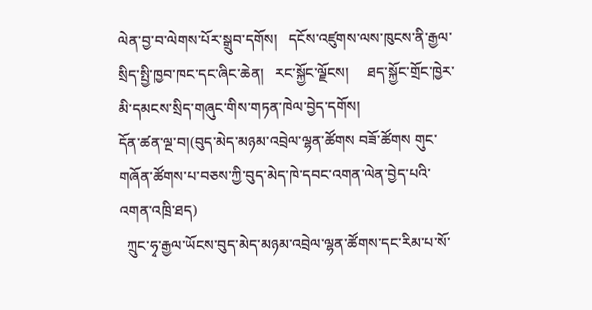ལེན་བྱ་བ་ལེགས་པོར་སྒྲུབ་དགོས།   དངོས་འཛུགས་ལས་ཁུངས་ནི་རྒྱལ་སྲིད་སྤྱི་ཁྱབ་ཁང་དང་ཞིང་ཆེན།   རང་སྐྱོང་ལྗོངས།     ཐད་སྐྱོང་གྲོང་ཁྱེར་མི་དམངས་སྲིད་གཞུང་གིས་གཏན་ཁེལ་བྱེད་དགོས།
དོན་ཚན་ལྔ་བ།(བུད་མེད་མཉམ་འབྲེལ་ལྷན་ཚོགས བཟོ་ཚོགས གུང་གཞོན་ཚོགས་པ་བཅས་ཀྱི་བུད་མེད་ཁེ་དབང་འགན་ལེན་བྱེད་པའི་འགན་འཁྲི་ཐད)
  ཀྲུང་ཧྭ་རྒྱལ་ཡོངས་བུད་མེད་མཉམ་འབྲེལ་ལྷན་ཚོགས་དང་རིམ་པ་སོ་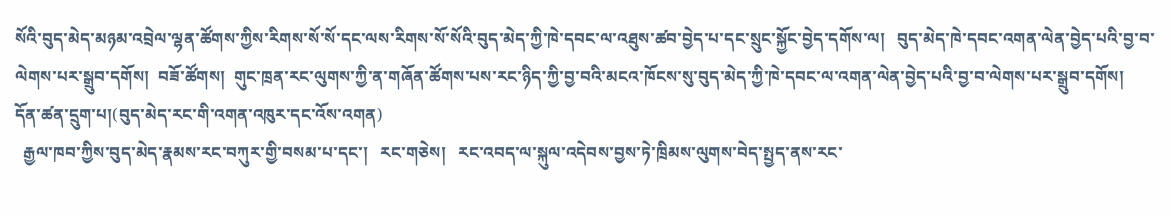སོའི་བུད་མེད་མཉམ་འབྲེལ་ལྷན་ཚོགས་ཀྱིས་རིགས་སོ་སོ་དང་ལས་རིགས་སོ་སོའི་བུད་མེད་ཀྱི་ཁེ་དབང་ལ་འཐུས་ཚབ་བྱེད་པ་དང་སྲུང་སྐྱོང་བྱེད་དགོས་ལ།   བུད་མེད་ཁེ་དབང་འགན་ལེན་བྱེད་པའི་བྱ་བ་ལེགས་པར་སྒྲུབ་དགོས།  བཟོ་ཚོགས།  གུང་ཁྲན་རང་ལུགས་ཀྱི་ན་གཞོན་ཚོགས་པས་རང་ཉིད་ཀྱི་བྱ་བའི་མངའ་ཁོངས་སུ་བུད་མེད་ཀྱི་ཁེ་དབང་ལ་འགན་ལེན་བྱེད་པའི་བྱ་བ་ལེགས་པར་སྒྲུབ་དགོས།
དོན་ཚན་དྲུག་པ།(བུད་མེད་རང་གི་འགན་འཁུར་དང་འོས་འགན)
  རྒྱལ་ཁབ་ཀྱིས་བུད་མེད་རྣམས་རང་བཀུར་གྱི་བསམ་པ་དང་།   རང་གཅེས།   རང་འབད་ལ་སྐུལ་འདེབས་བྱས་ཏེ་ཁྲིམས་ལུགས་བེད་སྤྱད་ནས་རང་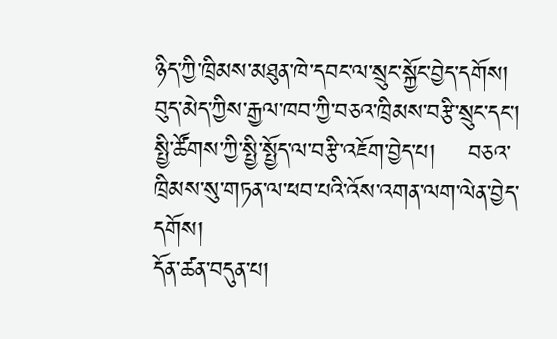ཉིད་ཀྱི་ཁྲིམས་མཐུན་ཁེ་དབང་ལ་སྲུང་སྐྱོང་བྱེད་དགོས།   བུད་མེད་ཀྱིས་རྒྱལ་ཁབ་ཀྱི་བཅའ་ཁྲིམས་བརྩི་སྲུང་དང་། སྤྱི་ཚོགས་ཀྱི་སྤྱི་སྤྱོད་ལ་བརྩི་འཇོག་བྱེད་པ།    བཅའ་ཁྲིམས་སུ་གཏན་ལ་ཕབ་པའི་འོས་འགན་ལག་ལེན་བྱེད་དགོས།
དོན་ཚན་བདུན་པ།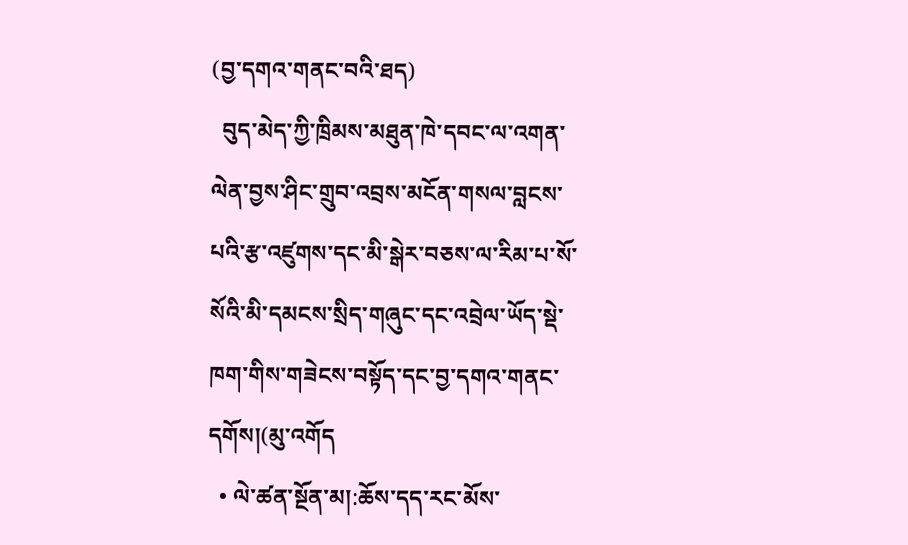(བྱ་དགའ་གནང་བའི་ཐད)
  བུད་མེད་ཀྱི་ཁྲིམས་མཐུན་ཁེ་དབང་ལ་འགན་ལེན་བྱས་ཤིང་གྲུབ་འབྲས་མངོན་གསལ་བླངས་པའི་རྩ་འཛུགས་དང་མི་སྒེར་བཅས་ལ་རིམ་པ་སོ་སོའི་མི་དམངས་སྲིད་གཞུང་དང་འབྲེལ་ཡོད་སྡེ་ཁག་གིས་གཟེངས་བསྟོད་དང་བྱ་དགའ་གནང་དགོས།(མུ་འགོད
  • ལེ་ཚན་སྔོན་མ།:ཆོས་དད་རང་མོས་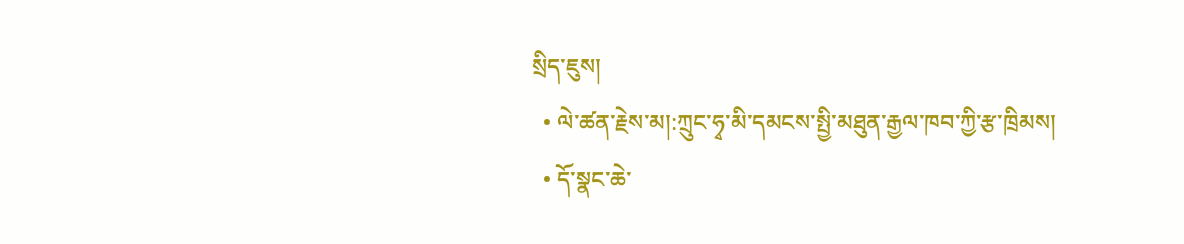སྲིད་ཇུས།
  • ལེ་ཚན་རྗེས་མ།:ཀྲུང་ཧྭ་མི་དམངས་སྤྱི་མཐུན་རྒྱལ་ཁབ་ཀྱི་རྩ་ཁྲིམས།
  • དོ་སྣང་ཆེ་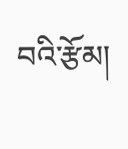བའི་རྩོམ།